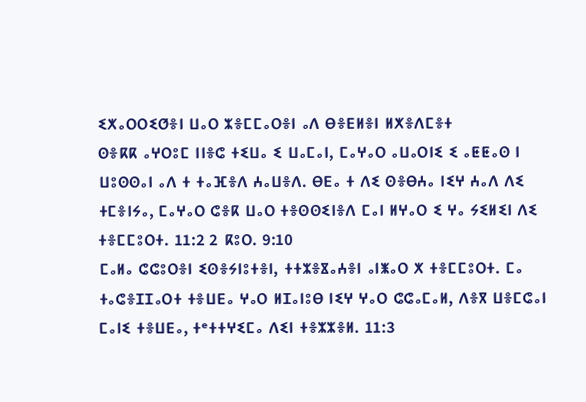ⵉⵅⴰⵔⵔⵉⵚⴻⵏ ⵡⴰⵔ ⵣⴻⵎⵎⴰⵔⴻⵏ ⴰⴷ ⴱⴻⴹⵍⴻⵏ ⵍⵅⴻⴷⵎⴻⵜ
ⵙⴻⴽⴽ ⴰⵖⵔⵓⵎ ⵏⵏⴻⵛ ⵜⵉⵡⴰ ⵉ ⵡⴰⵎⴰⵏ, ⵎⴰⵖⴰⵔ ⴰⵡⴰⵔⵏⵉ ⵉ ⴰⵟⵟⴰⵙ ⵏ ⵡⵓⵙⵙⴰⵏ ⴰⴷ ⵜ ⵜⴰⴼⴻⴷ ⵄⴰⵡⴻⴷ. ⴱⴹⴰ ⵜ ⴷⵉ ⵙⴻⴱⵄⴰ ⵏⵉⵖ ⵄⴰⴷ ⴷⵉ ⵜⵎⴻⵏⵢⴰ, ⵎⴰⵖⴰⵔ ⵛⴻⴽ ⵡⴰⵔ ⵜⴻⵙⵙⵉⵏⴻⴷ ⵎⴰⵏ ⵍⵖⴰⵔ ⵉ ⵖⴰ ⵢⵉⵍⵉⵏ ⴷⵉ ⵜⴻⵎⵎⵓⵔⵜ. 11:2 2 ⴽⵓⵔ. 9:10
ⵎⴰⵍⴰ ⵛⵛⵓⵔⴻⵏ ⵉⵙⴻⵢⵏⵓⵜⴻⵏ, ⵜⵜⵣⴻⴵⴰⵄⴻⵏ ⴰⵏⵥⴰⵔ ⵅ ⵜⴻⵎⵎⵓⵔⵜ. ⵎⴰ ⵜⴰⵛⴻⵊⵊⴰⵔⵜ ⵜⴻⵡⴹⴰ ⵖⴰⵔ ⵍⵊⴰⵏⵓⴱ ⵏⵉⵖ ⵖⴰⵔ ⵛⵛⴰⵎⴰⵍ, ⴷⴻⴳ ⵡⴻⵎⵛⴰⵏ ⵎⴰⵏⵉ ⵜⴻⵡⴹⴰ, ⵜᵉⵜⵜⵖⵉⵎⴰ ⴷⵉⵏ ⵜⴻⵣⵣⴻⵍ. 11:3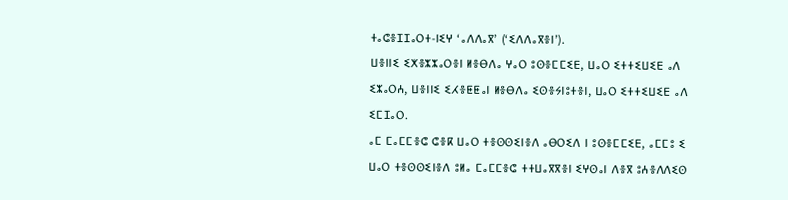ⵜⴰⵛⴻⵊⵊⴰⵔⵜ-ⵏⵉⵖ ‘ⴰⴷⴷⴰⴳ’ (‘ⵉⴷⴷⴰⴳⴻⵏ’).
ⵡⴻⵏⵏⵉ ⵉⵅⴻⵣⵣⴰⵔⴻⵏ ⵍⴻⴱⴷⴰ ⵖⴰⵔ ⵓⵙⴻⵎⵎⵉⴹ, ⵡⴰⵔ ⵉⵜⵜⵉⵡⵉⴹ ⴰⴷ ⵉⵣⴰⵔⵄ, ⵡⴻⵏⵏⵉ ⵉⵃⴻⵟⵟⴰⵏ ⵍⴻⴱⴷⴰ ⵉⵙⴻⵢⵏⵓⵜⴻⵏ, ⵡⴰⵔ ⵉⵜⵜⵉⵡⵉⴹ ⴰⴷ ⵉⵎⵊⴰⵔ.
ⴰⵎ ⵎⴰⵎⵎⴻⵛ ⵛⴻⴽ ⵡⴰⵔ ⵜⴻⵙⵙⵉⵏⴻⴷ ⴰⴱⵔⵉⴷ ⵏ ⵓⵙⴻⵎⵎⵉⴹ, ⴰⵎⵎⵓ ⵉ ⵡⴰⵔ ⵜⴻⵙⵙⵉⵏⴻⴷ ⵓⵍⴰ ⵎⴰⵎⵎⴻⵛ ⵜⵜⵡⴰⴳⴳⴻⵏ ⵉⵖⵙⴰⵏ ⴷⴻⴳ ⵓⵄⴻⴷⴷⵉⵙ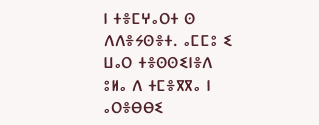ⵏ ⵜⴻⵎⵖⴰⵔⵜ ⵙ ⴷⴷⴻⵢⵙⴻⵜ. ⴰⵎⵎⵓ ⵉ ⵡⴰⵔ ⵜⴻⵙⵙⵉⵏⴻⴷ ⵓⵍⴰ ⴷ ⵜⵎⴻⴳⴳⴰ ⵏ ⴰⵔⴻⴱⴱⵉ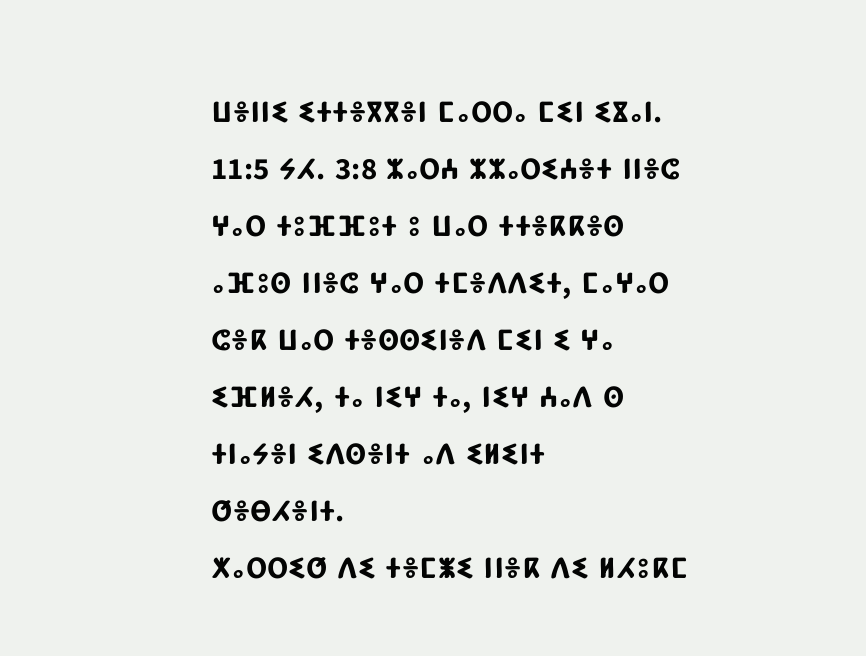ⵡⴻⵏⵏⵉ ⵉⵜⵜⴻⴳⴳⴻⵏ ⵎⴰⵔⵔⴰ ⵎⵉⵏ ⵉⴵⴰⵏ. 11:5 ⵢⵃ. 3:8 ⵣⴰⵔⵄ ⵣⵣⴰⵔⵉⵄⴻⵜ ⵏⵏⴻⵛ ⵖⴰⵔ ⵜⵓⴼⴼⵓⵜ ⵓ ⵡⴰⵔ ⵜⵜⴻⴽⴽⴻⵙ ⴰⴼⵓⵙ ⵏⵏⴻⵛ ⵖⴰⵔ ⵜⵎⴻⴷⴷⵉⵜ, ⵎⴰⵖⴰⵔ ⵛⴻⴽ ⵡⴰⵔ ⵜⴻⵙⵙⵉⵏⴻⴷ ⵎⵉⵏ ⵉ ⵖⴰ ⵉⴼⵍⴻⵃ, ⵜⴰ ⵏⵉⵖ ⵜⴰ, ⵏⵉⵖ ⵄⴰⴷ ⵙ ⵜⵏⴰⵢⴻⵏ ⵉⴷⵙⴻⵏⵜ ⴰⴷ ⵉⵍⵉⵏⵜ ⵚⴻⴱⵃⴻⵏⵜ.
ⵅⴰⵔⵔⵉⵚ ⴷⵉ ⵜⴻⵎⵥⵉ ⵏⵏⴻⴽ ⴷⵉ ⵍⵃⵓⴽⵎ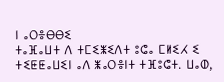ⵏ ⴰⵔⴻⴱⴱⵉ
ⵜⴰⴼⴰⵡⵜ ⴷ ⵜⵎⵉⵥⵉⴷⵜ ⵓⵛⴰ ⵎⵍⵉⵃ ⵉ ⵜⵉⵟⵟⴰⵡⵉⵏ ⴰⴷ ⵥⴰⵔⴻⵏⵜ ⵜⴼⵓⵛⵜ. ⵡⴰⵀ,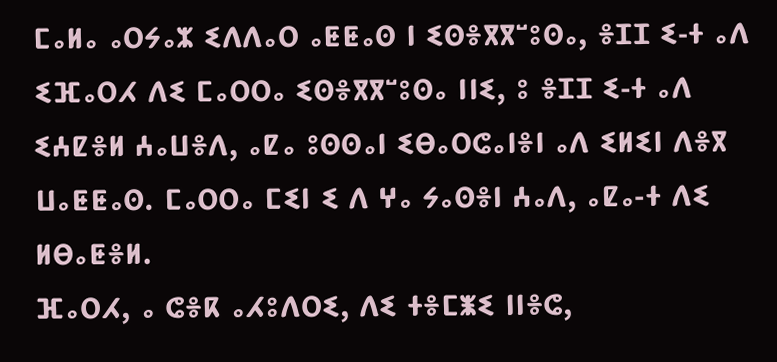ⵎⴰⵍⴰ ⴰⵔⵢⴰⵣ ⵉⴷⴷⴰⵔ ⴰⵟⵟⴰⵙ ⵏ ⵉⵙⴻⴳⴳⵯⵓⵙⴰ, ⴻⵊⵊ ⵉ-ⵜ ⴰⴷ ⵉⴼⴰⵔⵃ ⴷⵉ ⵎⴰⵔⵔⴰ ⵉⵙⴻⴳⴳⵯⵓⵙⴰ ⵏⵏⵉ, ⵓ ⴻⵊⵊ ⵉ-ⵜ ⴰⴷ ⵉⵄⵇⴻⵍ ⵄⴰⵡⴻⴷ, ⴰⵇⴰ ⵓⵙⵙⴰⵏ ⵉⴱⴰⵔⵛⴰⵏⴻⵏ ⴰⴷ ⵉⵍⵉⵏ ⴷⴻⴳ ⵡⴰⵟⵟⴰⵙ. ⵎⴰⵔⵔⴰ ⵎⵉⵏ ⵉ ⴷ ⵖⴰ ⵢⴰⵙⴻⵏ ⵄⴰⴷ, ⴰⵇⴰ-ⵜ ⴷⵉ ⵍⴱⴰⵟⴻⵍ.
ⴼⴰⵔⵃ, ⴰ ⵛⴻⴽ ⴰⵃⵓⴷⵔⵉ, ⴷⵉ ⵜⴻⵎⵥⵉ ⵏⵏⴻⵛ,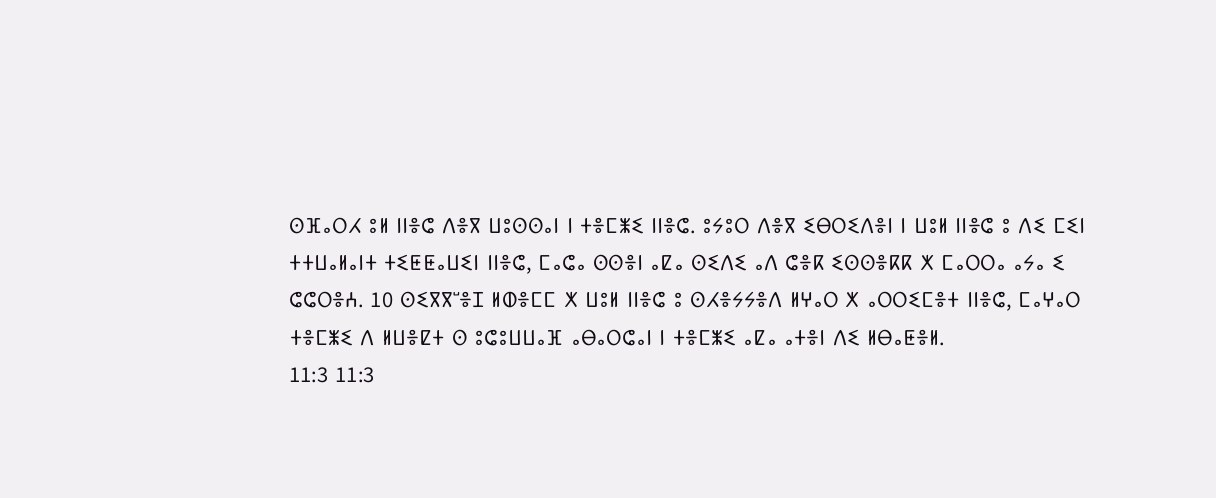ⵙⴼⴰⵔⵃ ⵓⵍ ⵏⵏⴻⵛ ⴷⴻⴳ ⵡⵓⵙⵙⴰⵏ ⵏ ⵜⴻⵎⵥⵉ ⵏⵏⴻⵛ. ⵓⵢⵓⵔ ⴷⴻⴳ ⵉⴱⵔⵉⴷⴻⵏ ⵏ ⵡⵓⵍ ⵏⵏⴻⵛ ⵓ ⴷⵉ ⵎⵉⵏ ⵜⵜⵡⴰⵍⴰⵏⵜ ⵜⵉⵟⵟⴰⵡⵉⵏ ⵏⵏⴻⵛ, ⵎⴰⵛⴰ ⵙⵙⴻⵏ ⴰⵇⴰ ⵙⵉⴷⵉ ⴰⴷ ⵛⴻⴽ ⵉⵙⵙⴻⴽⴽ ⵅ ⵎⴰⵔⵔⴰ ⴰⵢⴰ ⵉ ⵛⵛⵔⴻⵄ. 10 ⵙⵉⴳⴳⵯⴻⵊ ⵍⵀⴻⵎⵎ ⵅ ⵡⵓⵍ ⵏⵏⴻⵛ ⵓ ⵙⵃⴻⵢⵢⴻⴷ ⵍⵖⴰⵔ ⵅ ⴰⵔⵔⵉⵎⴻⵜ ⵏⵏⴻⵛ, ⵎⴰⵖⴰⵔ ⵜⴻⵎⵥⵉ ⴷ ⵍⵡⴻⵇⵜ ⵙ ⵓⵛⵓⵡⵡⴰⴼ ⴰⴱⴰⵔⵛⴰⵏ ⵏ ⵜⴻⵎⵥⵉ ⴰⵇⴰ ⴰⵜⴻⵏ ⴷⵉ ⵍⴱⴰⵟⴻⵍ.
11:3 11:3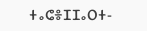ⵜⴰⵛⴻⵊⵊⴰⵔⵜ-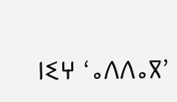ⵏⵉⵖ ‘ⴰⴷⴷⴰⴳ’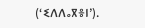(‘ⵉⴷⴷⴰⴳⴻⵏ’).